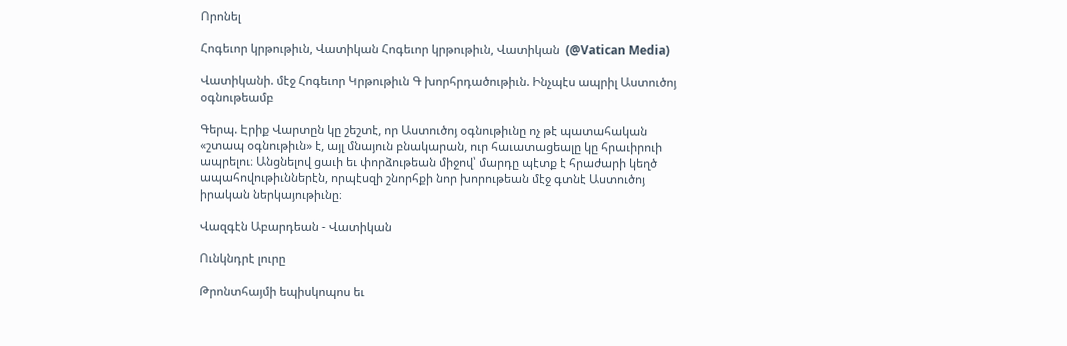Որոնել

Հոգեւոր կրթութիւն, Վատիկան Հոգեւոր կրթութիւն, Վատիկան  (@Vatican Media)

Վատիկանի. մէջ Հոգեւոր Կրթութիւն Գ խորհրդածութիւն. Ինչպէս ապրիլ Աստուծոյ օգնութեամբ

Գերպ. Էրիք Վարտըն կը շեշտէ, որ Աստուծոյ օգնութիւնը ոչ թէ պատահական «շտապ օգնութիւն» է, այլ մնայուն բնակարան, ուր հաւատացեալը կը հրաւիրուի ապրելու։ Անցնելով ցաւի եւ փորձութեան միջով՝ մարդը պէտք է հրաժարի կեղծ ապահովութիւններէն, որպէսզի շնորհքի նոր խորութեան մէջ գտնէ Աստուծոյ իրական ներկայութիւնը։

Վազգէն Աբարդեան - Վատիկան

Ունկնդրէ լուրը

Թրոնտհայմի եպիսկոպոս եւ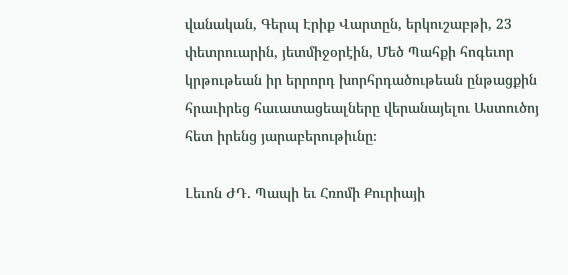վանական, Գերպ Էրիք Վարտըն, երկուշաբթի, 23 փետրուարին, յետմիջօրէին, Մեծ Պահքի հոգեւոր կրթութեան իր երրորդ խորհրդածութեան ընթացքին հրաւիրեց հաւատացեալները վերանայելու Աստուծոյ հետ իրենց յարաբերութիւնը։

Լեւոն ԺԴ. Պապի եւ Հռոմի Քուրիայի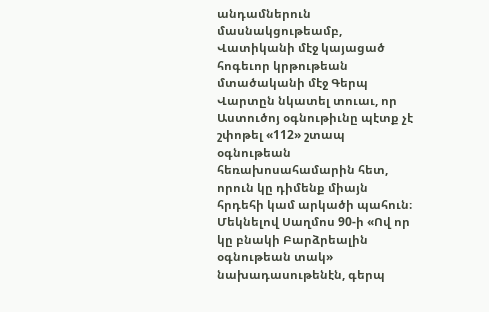անդամներուն մասնակցութեամբ, Վատիկանի մէջ կայացած հոգեւոր կրթութեան մտածականի մէջ Գերպ Վարտըն նկատել տուաւ, որ Աստուծոյ օգնութիւնը պէտք չէ շփոթել «112» շտապ օգնութեան հեռախոսահամարին հետ, որուն կը դիմենք միայն հրդեհի կամ արկածի պահուն։ Մեկնելով Սաղմոս 90-ի «Ով որ կը բնակի Բարձրեալին օգնութեան տակ» նախադասութենէն, գերպ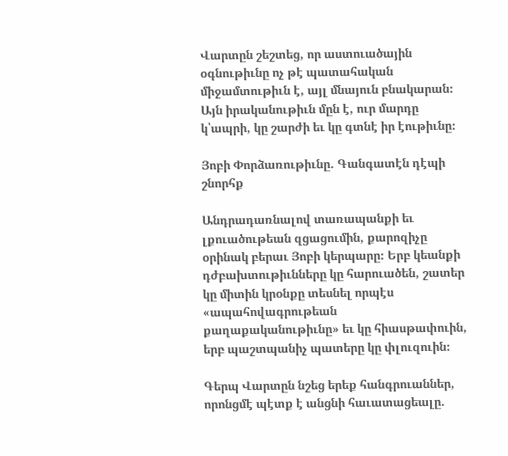Վարտըն շեշտեց, որ աստուածային օգնութիւնը ոչ թէ պատահական միջամտութիւն է, այլ մնայուն բնակարան։ Այն իրականութիւն մըն է, ուր մարդը կ՝ապրի, կը շարժի եւ կը գտնէ իր էութիւնը։

Յոբի Փորձառութիւնը. Գանգատէն դէպի շնորհք

Անդրադառնալով տառապանքի եւ լքուածութեան զցացումին, քարոզիչը օրինակ բերաւ Յոբի կերպարը։ Երբ կեանքի դժբախտութիւնները կը հարուածեն, շատեր կը միտին կրօնքը տեսնել որպէս «ապահովագրութեան քաղաքականութիւնը» եւ կը հիասթափուին, երբ պաշտպանիչ պատերը կը փլուզուին։

Գերպ Վարտըն նշեց երեք հանգրուաններ, որոնցմէ պէտք է անցնի հաւատացեալը.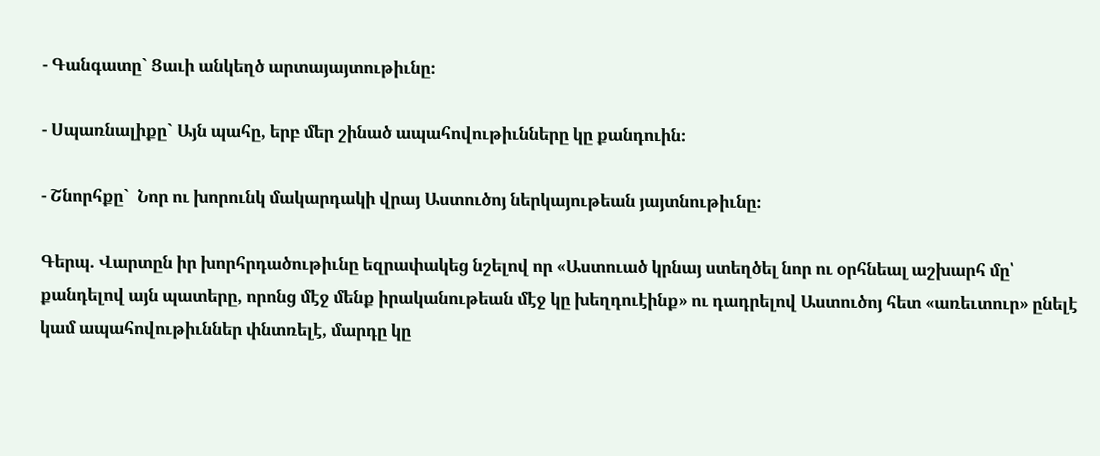- Գանգատը` Ցաւի անկեղծ արտայայտութիւնը։

- Սպառնալիքը` Այն պահը, երբ մեր շինած ապահովութիւնները կը քանդուին։

- Շնորհքը`  Նոր ու խորունկ մակարդակի վրայ Աստուծոյ ներկայութեան յայտնութիւնը։

Գերպ. Վարտըն իր խորհրդածութիւնը եզրափակեց նշելով որ «Աստուած կրնայ ստեղծել նոր ու օրհնեալ աշխարհ մը՝ քանդելով այն պատերը, որոնց մէջ մենք իրականութեան մէջ կը խեղդուէինք» ու դադրելով Աստուծոյ հետ «առեւտուր» ընելէ կամ ապահովութիւններ փնտռելէ, մարդը կը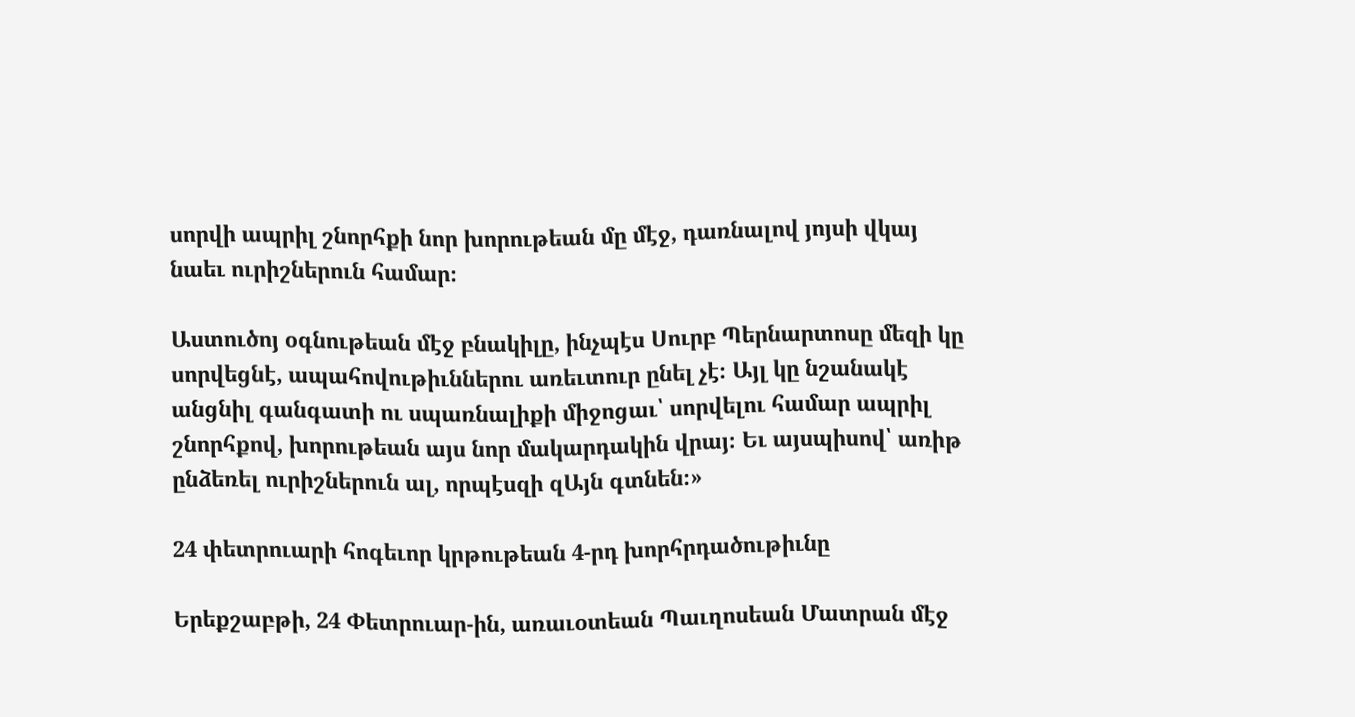սորվի ապրիլ շնորհքի նոր խորութեան մը մէջ, դառնալով յոյսի վկայ նաեւ ուրիշներուն համար։

Աստուծոյ օգնութեան մէջ բնակիլը, ինչպէս Սուրբ Պերնարտոսը մեզի կը սորվեցնէ, ապահովութիւններու առեւտուր ընել չէ։ Այլ կը նշանակէ անցնիլ գանգատի ու սպառնալիքի միջոցաւ՝ սորվելու համար ապրիլ շնորհքով, խորութեան այս նոր մակարդակին վրայ։ Եւ այսպիսով՝ առիթ ընձեռել ուրիշներուն ալ, որպէսզի զԱյն գտնեն։»

24 փետրուարի հոգեւոր կրթութեան 4-րդ խորհրդածութիւնը

Երեքշաբթի, 24 Փետրուար-ին, առաւօտեան Պաւղոսեան Մատրան մէջ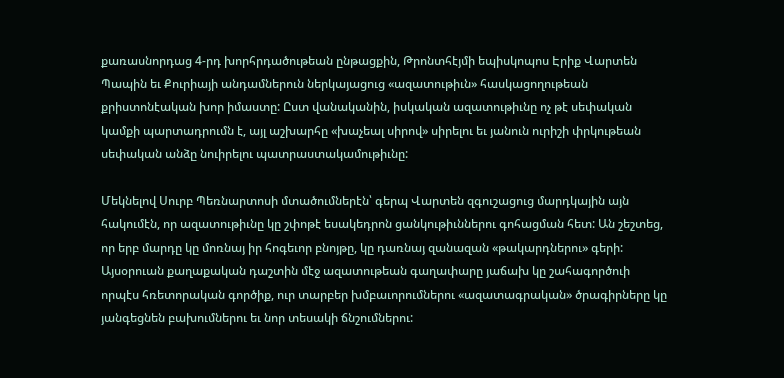քառասնորդաց 4-րդ խորհրդածութեան ընթացքին, Թրոնտհէյմի եպիսկոպոս Էրիք Վարտեն Պապին եւ Քուրիայի անդամներուն ներկայացուց «ազատութիւն» հասկացողութեան քրիստոնէական խոր իմաստը: Ըստ վանականին, իսկական ազատութիւնը ոչ թէ սեփական կամքի պարտադրումն է, այլ աշխարհը «խաչեալ սիրով» սիրելու եւ յանուն ուրիշի փրկութեան սեփական անձը նուիրելու պատրաստակամութիւնը:

Մեկնելով Սուրբ Պեռնարտոսի մտածումներէն՝ գերպ Վարտեն զգուշացուց մարդկային այն հակումէն, որ ազատութիւնը կը շփոթէ եսակեդրոն ցանկութիւններու գոհացման հետ: Ան շեշտեց, որ երբ մարդը կը մոռնայ իր հոգեւոր բնոյթը, կը դառնայ զանազան «թակարդներու» գերի: Այսօրուան քաղաքական դաշտին մէջ ազատութեան գաղափարը յաճախ կը շահագործուի որպէս հռետորական գործիք, ուր տարբեր խմբաւորումներու «ազատագրական» ծրագիրները կը յանգեցնեն բախումներու եւ նոր տեսակի ճնշումներու: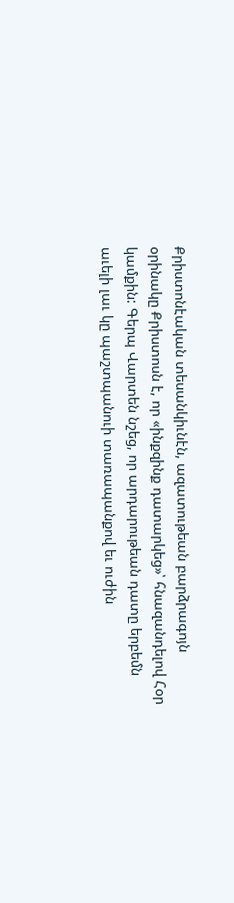Քրիստոնէական տեսանկիւնէն, ազատութեան բարձրագոյն օրինակը Քրիստոսն է, որ «ինքզինք դատարկեց»՝ հնազանդելով Հօր կամքին: Գերպ Վարտեն նշեց, որ արդարութեան դատը երբեմն աւելի լաւ կը պաշտպանուի տառապանքով եւ ուժին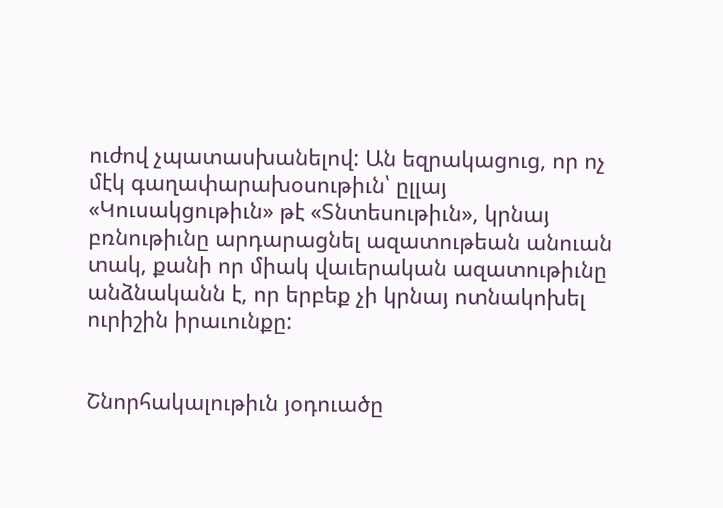ուժով չպատասխանելով: Ան եզրակացուց, որ ոչ մէկ գաղափարախօսութիւն՝ ըլլայ «Կուսակցութիւն» թէ «Տնտեսութիւն», կրնայ բռնութիւնը արդարացնել ազատութեան անուան տակ, քանի որ միակ վաւերական ազատութիւնը անձնականն է, որ երբեք չի կրնայ ոտնակոխել ուրիշին իրաւունքը:


Շնորհակալութիւն յօդուածը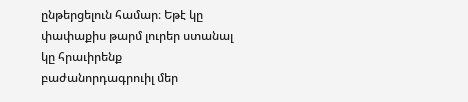ընթերցելուն համար։ Եթէ կը փափաքիս թարմ լուրեր ստանալ կը հրաւիրենք բաժանորդագրուիլ մեր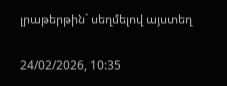լրաթերթին` սեղմելով այստեղ

24/02/2026, 10:35